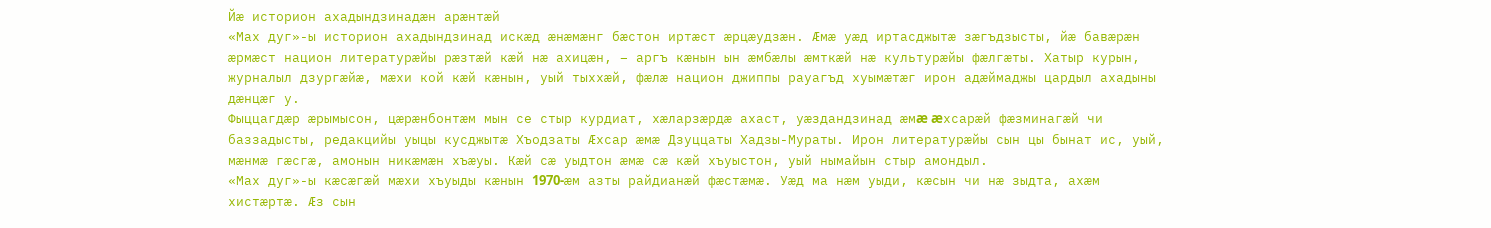Йæ историон ахадындзинадæн арæнтæй
«Мах дуг»-ы историон ахадындзинад искæд æнæмæнг бæстон иртæст æрцæудзæн. Æмæ уæд иртасджытæ зæгъдзысты, йæ бавæрæн æрмæст национ литературæйы рæзтæй кæй нæ ахицæн, – аргъ кæнын ын æмбæлы æмткæй нæ культурæйы фæлгæты. Хатыр курын, журналыл дзургæйæ, мæхи кой кæй кæнын, уый тыххæй, фæлæ национ джиппы рауагъд хуымæтæг ирон адæймаджы цардыл ахадыны дæнцæг у.
Фыццагдæр æрымысон, цæрæнбонтæм мын се стыр курдиат, хæларзæрдæ ахаст, уæздандзинад æмæ æхсарæй фæзминагæй чи баззадысты, редакцийы уыцы кусджытæ Хъодзаты Æхсар æмæ Дзуццаты Хадзы-Мураты. Ирон литературæйы сын цы бынат ис, уый, мæнмæ гæсгæ, амонын никæмæн хъæуы. Кæй сæ уыдтон æмæ сæ кæй хъуыстон, уый нымайын стыр амондыл.
«Мах дуг»-ы кæсæгæй мæхи хъуыды кæнын 1970-æм азты райдианæй фæстæмæ. Уæд ма нæм уыди, кæсын чи нæ зыдта, ахæм хистæртæ. Æз сын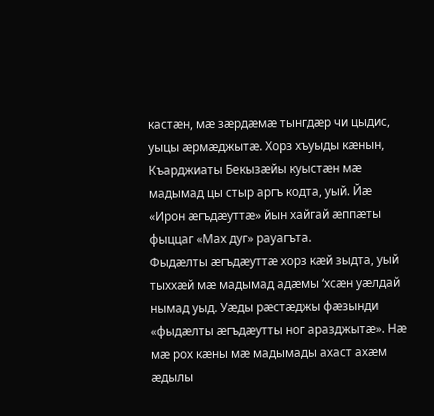кастæн, мæ зæрдæмæ тынгдæр чи цыдис, уыцы æрмæджытæ. Хорз хъуыды кæнын, Къарджиаты Бекызæйы куыстæн мæ мадымад цы стыр аргъ кодта, уый. Йæ «Ирон æгъдæуттæ» йын хайгай æппæты фыццаг «Мах дуг» рауагъта.
Фыдæлты æгъдæуттæ хорз кæй зыдта, уый тыххæй мæ мадымад адæмы ‘хсæн уæлдай нымад уыд. Уæды рæстæджы фæзынди «фыдæлты æгъдæутты ног аразджытæ». Нæ мæ рох кæны мæ мадымады ахаст ахæм æдылы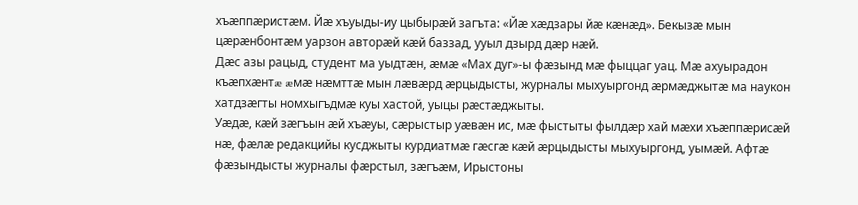хъæппæристæм. Йæ хъуыды-иу цыбырæй загъта: «Йæ хæдзары йæ кæнæд». Бекызæ мын цæрæнбонтæм уарзон авторæй кæй баззад, ууыл дзырд дæр нæй.
Дæс азы рацыд, студент ма уыдтæн, æмæ «Мах дуг»-ы фæзынд мæ фыццаг уац. Мæ ахуырадон къæпхæнтæ æмæ нæмттæ мын лæвæрд æрцыдысты, журналы мыхуыргонд æрмæджытæ ма наукон хатдзæгты номхыгъдмæ куы хастой, уыцы рæстæджыты.
Уæдæ, кæй зæгъын æй хъæуы, сæрыстыр уæвæн ис, мæ фыстыты фылдæр хай мæхи хъæппæрисæй нæ, фæлæ редакцийы кусджыты курдиатмæ гæсгæ кæй æрцыдысты мыхуыргонд, уымæй. Афтæ фæзындысты журналы фæрстыл, зæгъæм, Ирыстоны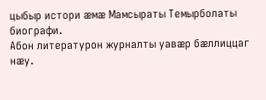цыбыр истори æмæ Мамсыраты Темырболаты биографи.
Абон литературон журналты уавæр бæллиццаг нæу.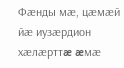Фæнды мæ, цæмæй йæ иузæрдион хæлæрттæ æмæ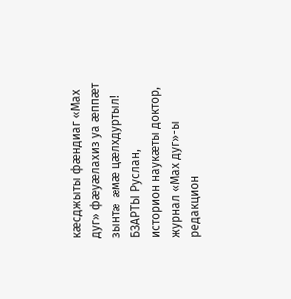кæсджыты фæндиаг «Мах дуг» фæуæлахиз уа æппæт зынтæ æмæ цæлхдуртыл!
БЗАРТЫ Руслан,
историон наукæты доктор, журнал «Мах дуг»-ы редакцион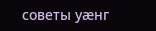советы уæнг